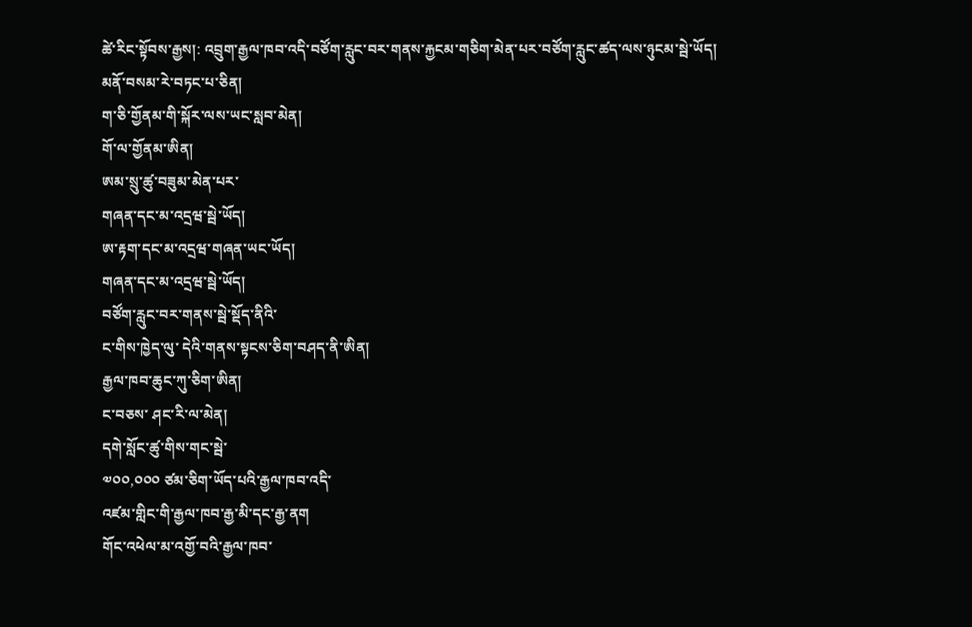ཚེ་རིང་སྟོབས་རྒྱས།: འབྲུག་རྒྱལ་ཁབ་འདི་བཙོག་རླུང་བར་གནས་རྐྱངམ་གཅིག་མེན་པར་བཙོག་རླུང་ཚད་ལས་ཉུངམ་སྦེ་ཡོད།
མནོ་བསམ་རེ་བཏང་པ་ཅིན།
ག་ཅི་གྱོནམ་གི་སྐོར་ལས་ཡང་སླབ་མེན།
གོ་ལ་གྱོནམ་ཨིན།
ཨམ་སྲུ་ཚུ་བཟུམ་མེན་པར་
གཞན་དང་མ་འདྲཝ་སྦེ་ཡོད།
ཨ་རྟག་དང་མ་འདྲཝ་གཞན་ཡང་ཡོད།
གཞན་དང་མ་འདྲཝ་སྦེ་ཡོད།
བཙོག་རླུང་བར་གནས་སྦེ་སྡོད་ནིའི་
ང་གིས་ཁྱེད་ལུ་ དེའི་གནས་སྟངས་ཅིག་བཤད་ནི་ཨིན།
རྒྱལ་ཁབ་ཆུང་ཀུ་ཅིག་ཨིན།
ང་བཅས་ ཤང་རི་ལ་མེན།
དགེ་སློང་ཚུ་གིས་གང་སྦེ་
༧༠༠,༠༠༠ ཙམ་ཅིག་ཡོད་པའི་རྒྱལ་ཁབ་འདི་
འཛམ་གླིང་གི་རྒྱལ་ཁབ་རྒྱ་མི་དང་རྒྱ་ནག
གོང་འཕེལ་མ་འགྱོ་བའི་རྒྱལ་ཁབ་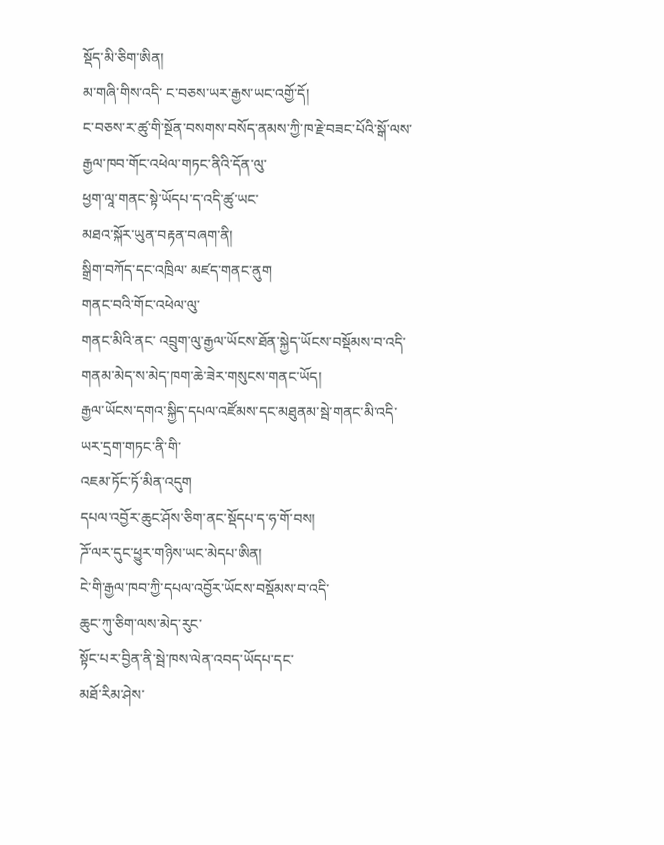སྡོད་མི་ཅིག་ཨིན།
མ་གཞི་གིས་འདི་ ང་བཅས་ཡར་རྒྱས་ཡང་འགྱོ་དོ།
ང་བཅས་ར་ཚུ་གི་སྔོན་བསགས་བསོད་ནམས་ཀྱི་ཁ་རྗེ་བཟང་པོའི་སྒོ་ལས་
རྒྱལ་ཁབ་གོང་འཕེལ་གཏང་ནིའི་དོན་ལུ་
ཕྱག་ལཱ་གནང་སྟེ་ཡོདཔ་ད་འདི་ཚུ་ཡང་
མཐའ་སྐོར་ཡུན་བརྟན་བཞག་ནི།
སྒྲིག་བཀོད་དང་འཁྲིལ་ མཛད་གནང་ནུག
གནང་བའི་གོང་འཕེལ་ལུ་
གནང་མིའི་ནང་ འབྲུག་ལུ་རྒྱལ་ཡོངས་ཐོན་སྐྱེད་ཡོངས་བསྡོམས་བ་འདི་
གནམ་མེད་ས་མེད་ཁག་ཆེ་ཟེར་གསུངས་གནང་ཡོད།
རྒྱལ་ཡོངས་དགའ་སྐྱིད་དཔལ་འཛོམས་དང་མཐུནམ་སྦེ་གནང་མི་འདི་
ཡར་དྲག་གཏང་ནི་གི་
འཇམ་ཏོང་ཏོ་མིན་འདུག
དཔལ་འབྱོར་ཆུང་ཤོས་ཅིག་ནང་སྡོདཔ་ད་ཧ་གོ་བས།
ཌོ་ལར་དུང་ཕྱུར་གཉིས་ཡང་མེདཔ་ཨིན།
ངེ་གི་རྒྱལ་ཁབ་ཀྱི་དཔལ་འབྱོར་ཡོངས་བསྡོམས་བ་འདི་
ཆུང་ཀུ་ཅིག་ལས་མེད་རུང་
སྟོང་པར་བྱིན་ནི་སྦེ་ཁས་ལེན་འབད་ཡོདཔ་དང་
མཐོ་རིམ་ཤེས་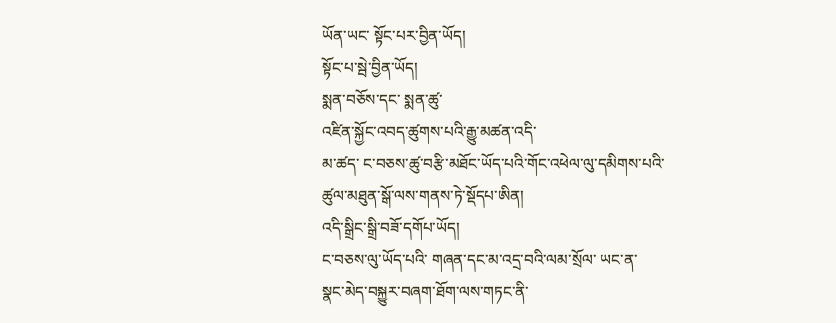ཡོན་ཡང་ སྟོང་པར་བྱིན་ཡོད།
སྟོང་པ་སྦེ་བྱིན་ཡོད།
སྨན་བཅོས་དང་ སྨན་ཚུ་
འཛིན་སྐྱོང་འབད་ཚུགས་པའི་རྒྱུ་མཚན་འདི་
མ་ཚད་ ང་བཅས་ཚུ་བརྩི་མཐོང་ཡོད་པའི་གོང་འཕེལ་ལུ་དམིགས་པའི་
ཚུལ་མཐུན་སྒོ་ལས་གནས་ཏེ་སྡོདཔ་ཨིན།
འདི་སྒྲིང་སྒྲི་བཟོ་དགོཔ་ཡོད།
ང་བཅས་ལུ་ཡོད་པའི་ གཞན་དང་མ་འདྲ་བའི་ལམ་སྲོལ་ ཡང་ན་
སྣང་མེད་བསྐྱུར་བཞག་ཐོག་ལས་གཏང་ནི་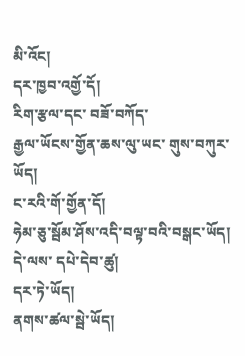མི་འོང།
དར་ཁྱབ་འགྱོ་དོ།
རིག་རྩལ་དང་ བཟོ་བཀོད་
རྒྱལ་ཡོངས་གྱོན་ཆས་ལུ་ཡང་ གུས་བཀུར་ཡོད།
ང་རའི་གོ་གྱོན་དོ།
ཧེམ་ཅུ་སྦོམ་ཤོས་འདི་བལྟ་བའི་བསྒང་ཡོད།
དེ་ལས་ དཔེ་དེབ་ཚུ།
དར་ཏེ་ཡོད།
ནགས་ཚལ་སྦེ་ཡོད།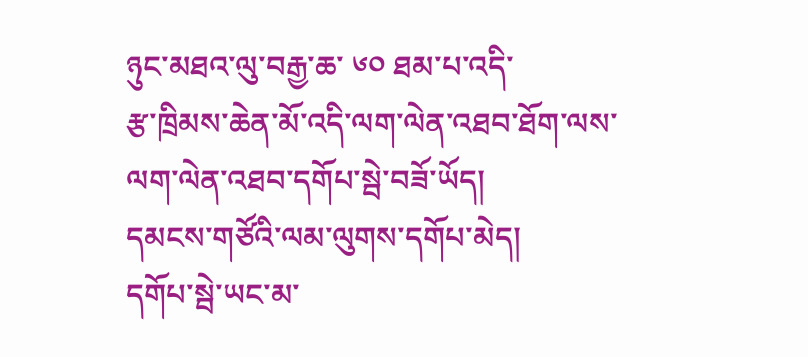ཉུང་མཐའ་ལུ་བརྒྱ་ཆ་ ༦༠ ཐམ་པ་འདི་
རྩ་ཁྲིམས་ཆེན་མོ་འདི་ལག་ལེན་འཐབ་ཐོག་ལས་
ལག་ལེན་འཐབ་དགོཔ་སྦེ་བཟོ་ཡོད།
དམངས་གཙོའི་ལམ་ལུགས་དགོཔ་མེད།
དགོཔ་སྦེ་ཡང་མ་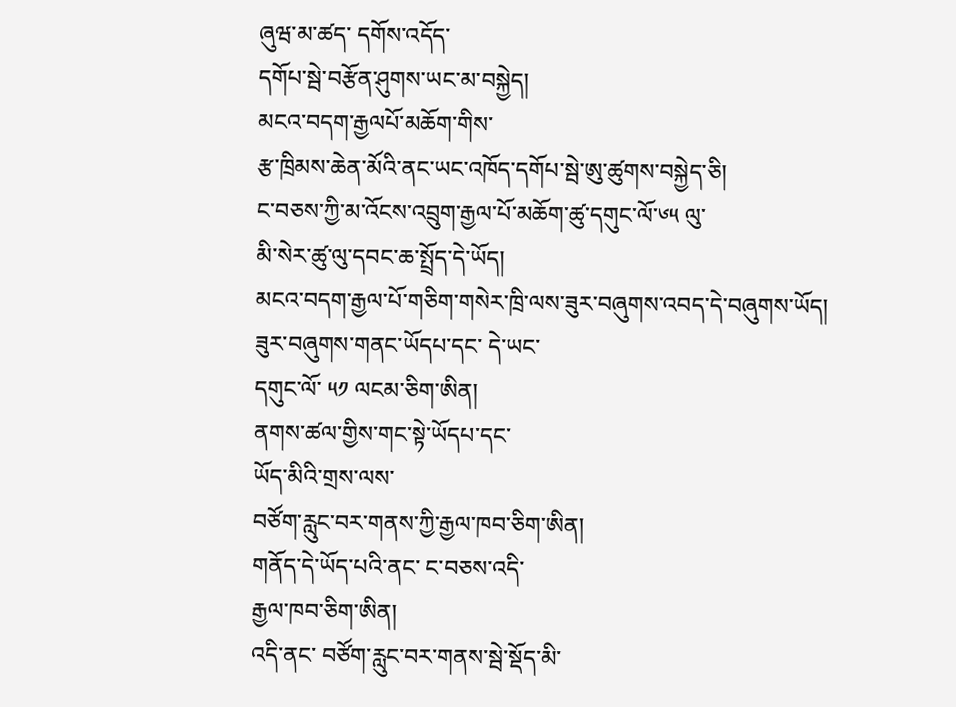ཞུཝ་མ་ཚད་ དགོས་འདོད་
དགོཔ་སྦེ་བརྩོན་ཤུགས་ཡང་མ་བསྐྱེད།
མངའ་བདག་རྒྱལཔོ་མཆོག་གིས་
རྩ་ཁྲིམས་ཆེན་མོའི་ནང་ཡང་འཁོད་དགོཔ་སྦེ་ཨུ་ཚུགས་བསྐྱེད་ཅི།
ང་བཅས་ཀྱི་མ་འོངས་འབྲུག་རྒྱལ་པོ་མཆོག་ཚུ་དགུང་ལོ་༦༥ ལུ་
མི་སེར་ཚུ་ལུ་དབང་ཆ་སྤྲོད་དེ་ཡོད།
མངའ་བདག་རྒྱལ་པོ་གཅིག་གསེར་ཁྲི་ལས་ཟུར་བཞུགས་འབད་དེ་བཞུགས་ཡོད།
ཟུར་བཞུགས་གནང་ཡོདཔ་དང་ དེ་ཡང་
དགུང་ལོ་ ༥༡ ལངམ་ཅིག་ཨིན།
ནགས་ཚལ་གྱིས་གང་སྟེ་ཡོདཔ་དང་
ཡོད་མིའི་གྲས་ལས་
བཙོག་རླུང་བར་གནས་ཀྱི་རྒྱལ་ཁབ་ཅིག་ཨིན།
གནོད་དེ་ཡོད་པའི་ནང་ ང་བཅས་འདི་
རྒྱལ་ཁབ་ཅིག་ཨིན།
འདི་ནང་ བཙོག་རླུང་བར་གནས་སྦེ་སྡོད་མི་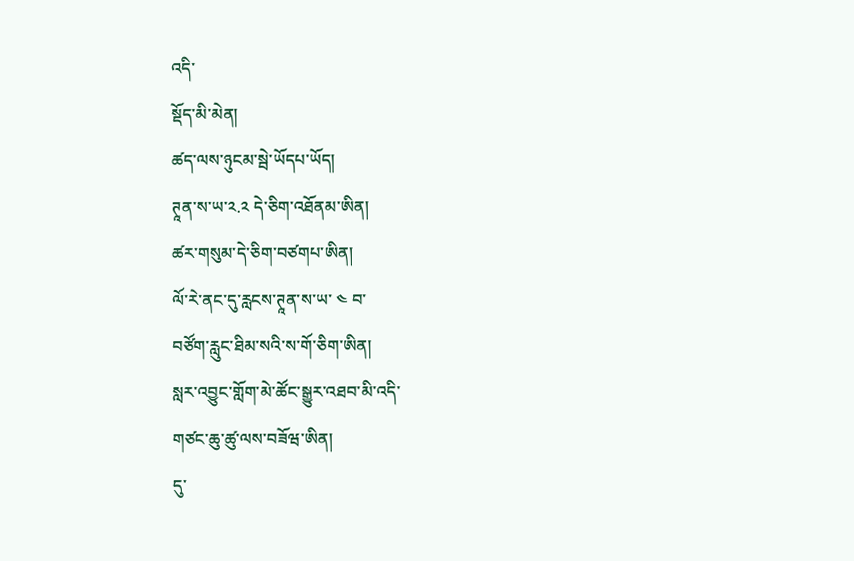འདི་
སྡོད་མི་མེན།
ཚད་ལས་ཉུངམ་སྦེ་ཡོདཔ་ཡོད།
ཊཱན་ས་ཡ་༢.༢ དེ་ཅིག་འཐོནམ་ཨིན།
ཚར་གསུམ་དེ་ཅིག་བཙགཔ་ཨིན།
ལོ་རེ་ནང་དུ་རླངས་ཊཱན་ས་ཡ་ ༤ བ་
བཙོག་རླུང་ཐིམ་སའི་ས་གོ་ཅིག་ཨིན།
སླར་འབྱུང་གློག་མེ་ཚོང་སྒྱུར་འཐབ་མི་འདི་
གཙང་ཆུ་ཚུ་ལས་བཟོཝ་ཨིན།
དུ་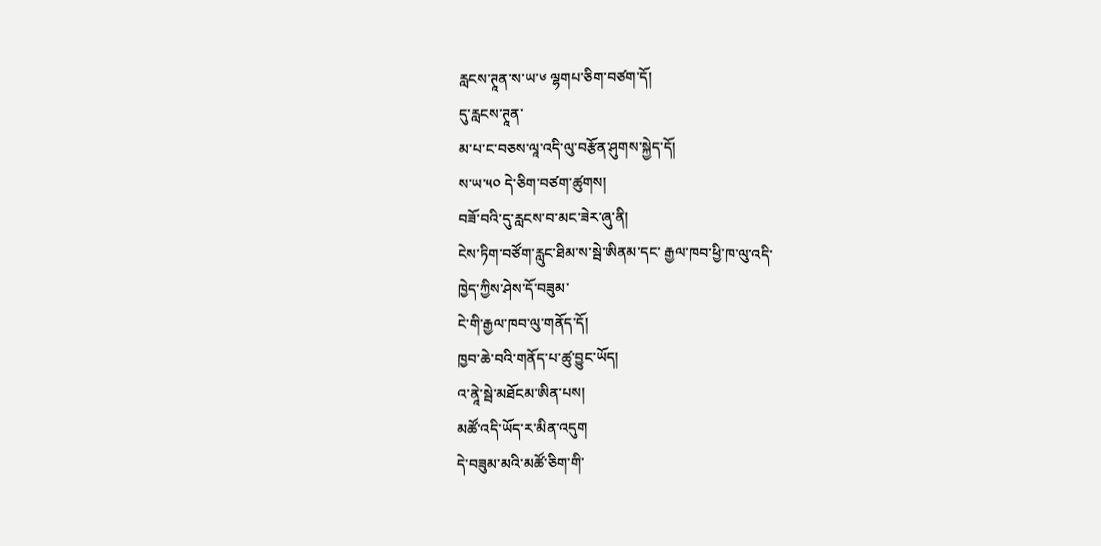རླངས་ཊཱན་ས་ཡ་༦ ལྷགཔ་ཅིག་བཙག་དོ།
དུ་རླངས་ཊཱན་
མ་པ་ང་བཅས་ལཱ་འདི་ལུ་བརྩོན་ཤུགས་སྐྱེད་དོ།
ས་ཡ་༥༠ དེ་ཅིག་བཙག་ཚུགས།
བཟོ་བའི་དུ་རླངས་བ་མང་ཟེར་ཞུ་ནི།
ངེས་ཏིག་བཙོག་རླུང་ཐིམ་ས་སྦེ་ཨིནམ་དང་ རྒྱལ་ཁབ་ཕྱི་ཁ་ལུ་འདི་
ཁྱེད་ཀྱིས་ཤེས་དོ་བཟུམ་
ངེ་གི་རྒྱལ་ཁབ་ལུ་གནོད་དོ།
ཁྱབ་ཆེ་བའི་གནོད་པ་ཚུ་བྱུང་ཡོད།
འ་ནཱེ་སྦེ་མཐོངམ་ཨིན་པས།
མཚོ་འདི་ཡོད་ར་མིན་འདུག
དེ་བཟུམ་མའི་མཚོ་ཅིག་གི་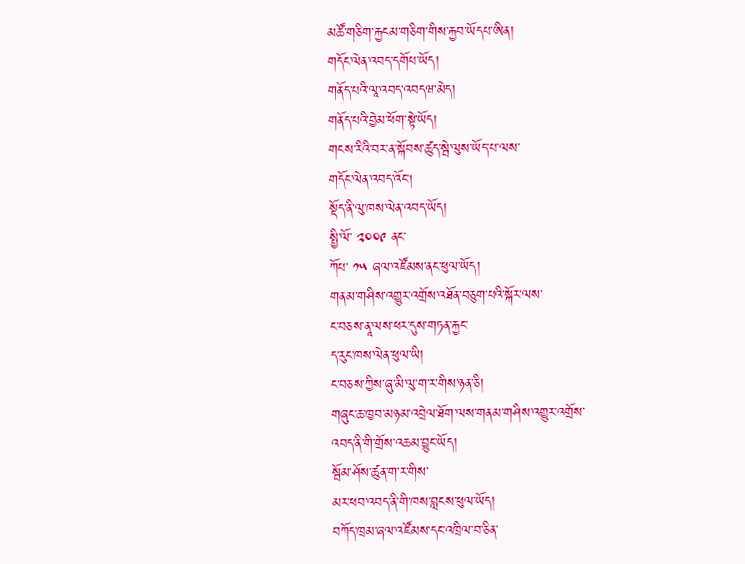མཚོ་གཅིག་རྐྱངམ་གཅིག་གིས་རྐྱབ་ཡོདཔ་ཨིན།
གདོང་ལེན་འབད་དགོཔ་ཡོད།
གནོད་པའི་ལཱ་འབད་འབདཝ་མེད།
གནོད་པའི་བྱེམ་ཕོག་སྟེ་ཡོད།
གངས་རིའི་བར་ན་སྐོབས་ཚུད་སྦེ་ལུས་ཡོད་པ་ལས་
གདོང་ལེན་འབད་འོང།
སྡོད་ནི་ལུ་ཁས་ལེན་འབད་ཡོད།
སྤྱི་ལོ་ ༢༠༠༩ ནང་
ཀོཔ་ ༡༥ ཞལ་འཛོམས་ནང་ཕུལ་ཡོད།
གནམ་གཤིས་འགྱུར་འགྲོས་འཐོན་བཅུག་པའི་སྐོར་ལས་
ང་བཅས་ནཱ་ལས་ཕར་དུས་གཏན་རྐྱང་
ད་རུང་ཁས་ལེན་ཕུལ་ཡི།
ང་བཅས་ཀྱིས་ཞུ་མི་ལུ་ག་ར་གིས་ཉན་ཅི།
གཞུང་ཆ་ཁྱབ་མཉམ་འབྲེལ་ཐོག་ལས་གནམ་གཤིས་འགྱུར་འགྲོས་
འབད་ནི་གི་གྲོས་འཆམ་བྱུང་ཡོད།
སྦོམ་ཤོས་ཚུན་ག་ར་གིས་
མར་ཕབ་འབད་ནི་གི་ཁས་བླངས་ཕུལ་ཡོད།
བཀོད་ཁྲམ་ཞལ་འཛོམས་དང་འཁྲིལ་བ་ཅིན་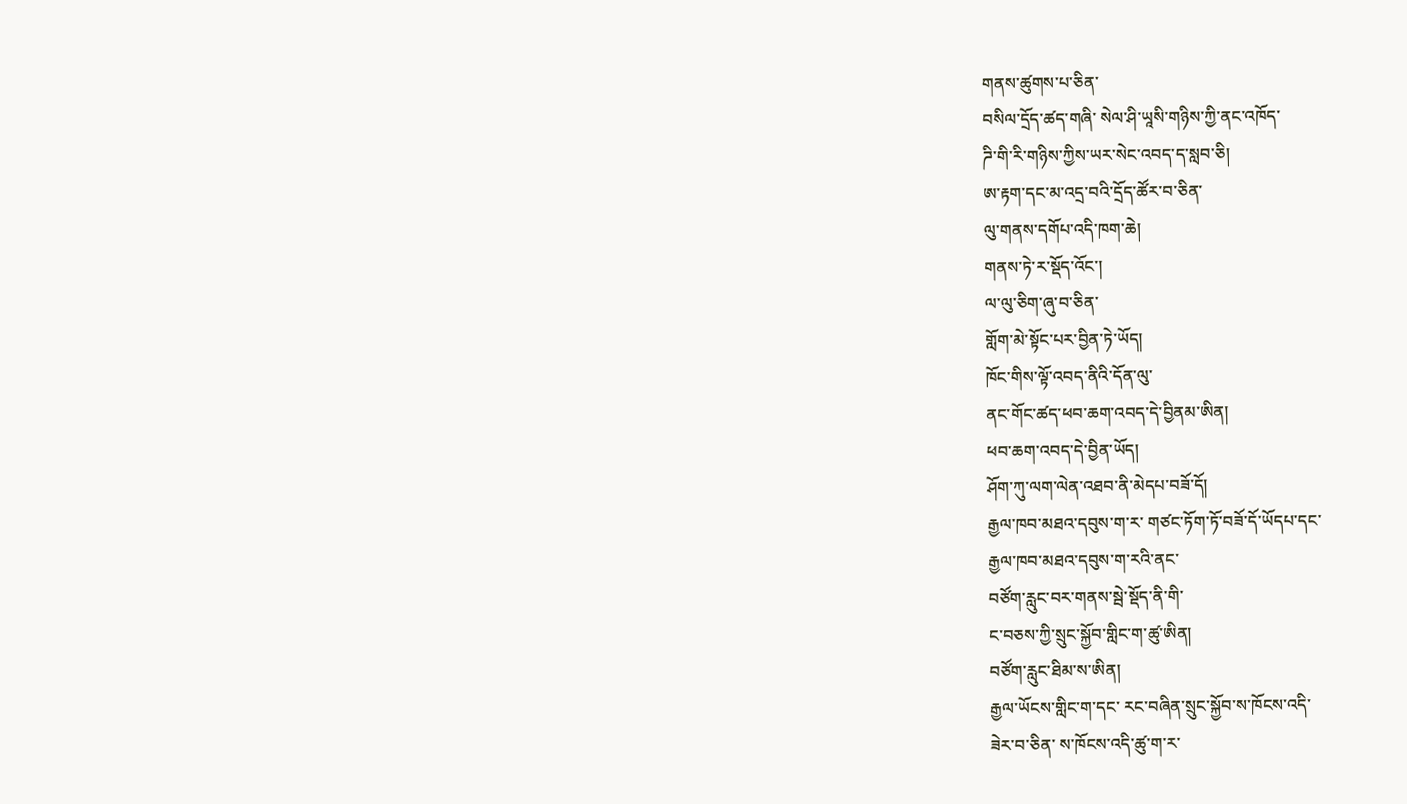གནས་ཚུགས་པ་ཅིན་
བསིལ་དྲོད་ཚད་གཞི་ སེལ་ཤི་ཡཱསི་གཉིས་ཀྱི་ནང་འཁོད་
ཌི་གི་རི་གཉིས་ཀྱིས་ཡར་སེང་འབད་ད་སླབ་ཅི།
ཨ་རྟག་དང་མ་འདྲ་བའི་དྲོད་ཚོར་བ་ཅིན་
ལུ་གནས་དགོཔ་འདི་ཁག་ཆེ།
གནས་ཏེ་ར་སྡོད་འོང་།
ལ་ལུ་ཅིག་ཞུ་བ་ཅིན་
གློག་མེ་སྟོང་པར་བྱིན་ཏེ་ཡོད།
ཁོང་གིས་ལྟོ་འབད་ནིའི་དོན་ལུ་
ནང་གོང་ཚད་ཕབ་ཆག་འབད་དེ་བྱིནམ་ཨིན།
ཕབ་ཆག་འབད་དེ་བྱིན་ཡོད།
ཤོག་ཀུ་ལག་ལེན་འཐབ་ནི་མེདཔ་བཟོ་དོ།
རྒྱལ་ཁབ་མཐའ་དབུས་ག་ར་ གཙང་ཏོག་ཏོ་བཟོ་དོ་ཡོདཔ་དང་
རྒྱལ་ཁབ་མཐའ་དབུས་ག་རའི་ནང་
བཙོག་རླུང་བར་གནས་སྦེ་སྡོད་ནི་གི་
ང་བཅས་ཀྱི་སྲུང་སྐྱོབ་གླིང་ག་ཚུ་ཨིན།
བཙོག་རླུང་ཐིམ་ས་ཨིན།
རྒྱལ་ཡོངས་གླིང་ག་དང་ རང་བཞིན་སྲུང་སྐྱོབ་ས་ཁོངས་འདི་
ཟེར་བ་ཅིན་ ས་ཁོངས་འདི་ཚུ་ག་ར་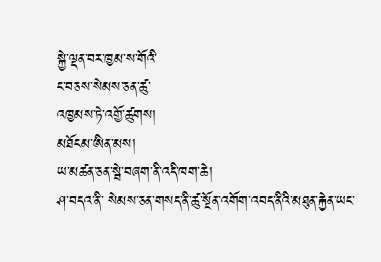སྐྱེ་ལྡན་བར་ཁྱམ་ས་གོའི་
ང་བཅས་སེམས་ཅན་ཚུ་
འཁྱམས་ཏེ་འགྱོ་ཚུགས།
མཐོངམ་ཨིན་མས།
ཡ་མཚན་ཅན་སྦེ་བཞག་ནི་འདི་ཁག་ཆེ།
ཤ་བདའ་ནི་ སེམས་ཅན་གསད་ནི་ཚུ་སྔོན་འགོག་འབད་ནིའི་མཐུན་རྐྱེན་ཡང་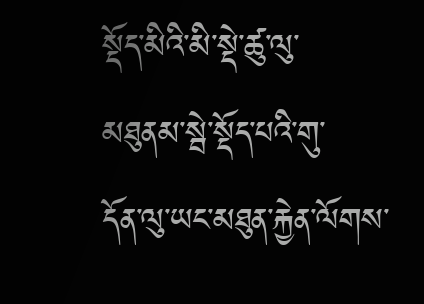སྡོད་མིའི་མི་སྡེ་ཚུ་ལུ་
མཐུནམ་སྦེ་སྡོད་པའི་གུ་
དོན་ལུ་ཡང་མཐུན་རྐྱེན་ལོགས་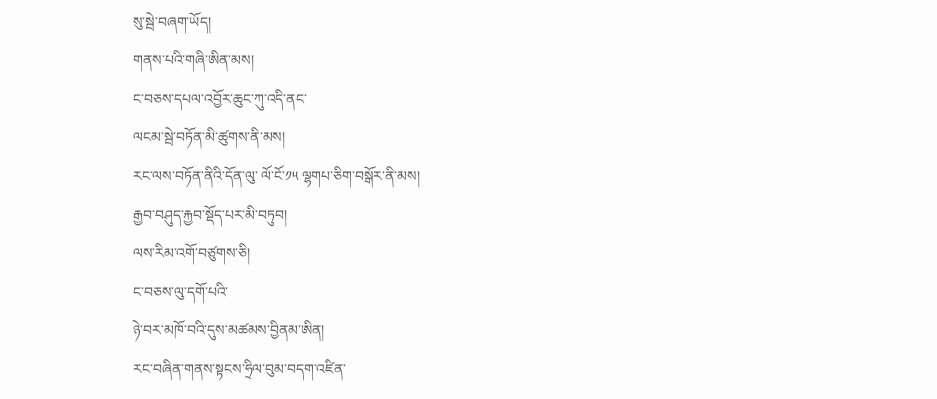སུ་སྦེ་བཞག་ཡོད།
གནས་པའི་གཞི་ཨིན་མས།
ང་བཅས་དཔལ་འབྱོར་ཆུང་ཀུ་འདི་ནང་
ལངམ་སྦེ་བཏོན་མི་ཚུགས་ནི་མས།
རང་ལས་བཏོན་ནིའི་དོན་ལུ་ ལོ་ངོ་༡༥ ལྷགཔ་ཅིག་བསྒོར་ནི་མས།
རྒྱབ་བཤུད་རྐྱབ་སྡོད་པར་མི་བཏུབ།
ལས་རིམ་འགོ་བཙུགས་ཅི།
ང་བཅས་ལུ་དགོ་པའི་
ཉེ་བར་མཁོ་བའི་དུས་མཚམས་བྱིནམ་ཨིན།
རང་བཞིན་གནས་སྟངས་ཧྲིལ་བུམ་བདག་འཛིན་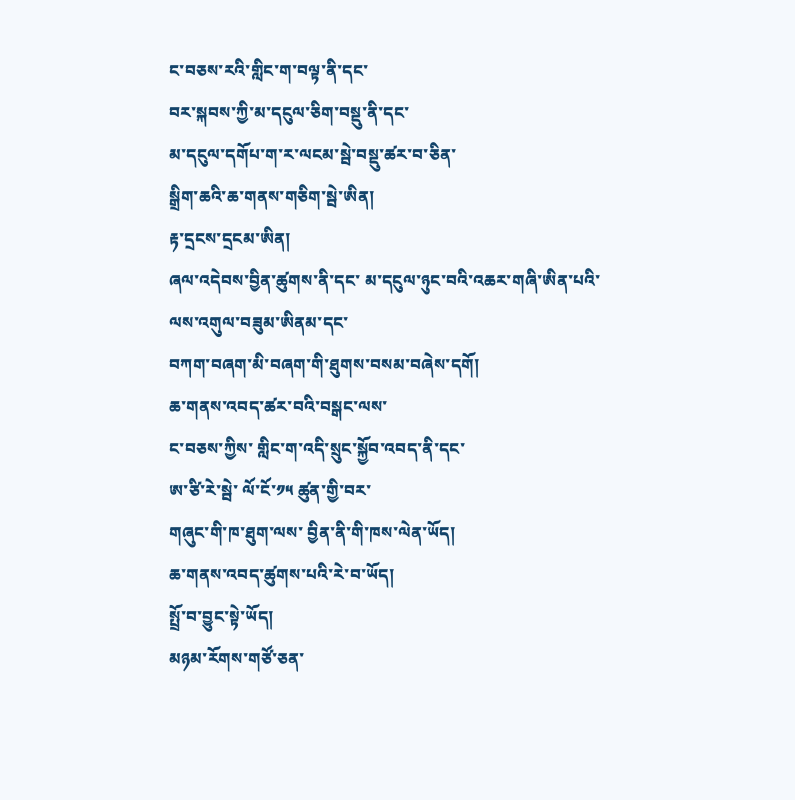ང་བཅས་རའི་གླིང་ག་བལྟ་ནི་དང་
བར་སྐབས་ཀྱི་མ་དངུལ་ཅིག་བསྡུ་ནི་དང་
མ་དངུལ་དགོཔ་ག་ར་ལངམ་སྦེ་བསྡུ་ཚར་བ་ཅིན་
སྒྲིག་ཆའི་ཆ་གནས་གཅིག་སྦེ་ཨིན།
རྟ་དྲངས་དྲངམ་ཨིན།
ཞལ་འདེབས་བྱིན་ཚུགས་ནི་དང་ མ་དངུལ་ཉུང་བའི་འཆར་གཞི་ཨིན་པའི་
ལས་འགུལ་བཟུམ་ཨིནམ་དང་
བཀག་བཞག་མི་བཞག་གི་ཐུགས་བསམ་བཞེས་དགོ།
ཆ་གནས་འབད་ཚར་བའི་བསྒང་ལས་
ང་བཅས་ཀྱིས་ གླིང་ག་འདི་སྲུང་སྐྱོབ་འབད་ནི་དང་
ཨ་ཙི་རེ་སྦེ་ ལོ་ངོ་༡༥ ཚུན་གྱི་བར་
གཞུང་གི་ཁ་ཐུག་ལས་ བྱིན་ནི་གི་ཁས་ལེན་ཡོད།
ཆ་གནས་འབད་ཚུགས་པའི་རེ་བ་ཡོད།
སྤྲོ་བ་བྱུང་སྟེ་ཡོད།
མཉམ་རོགས་གཙོ་ཅན་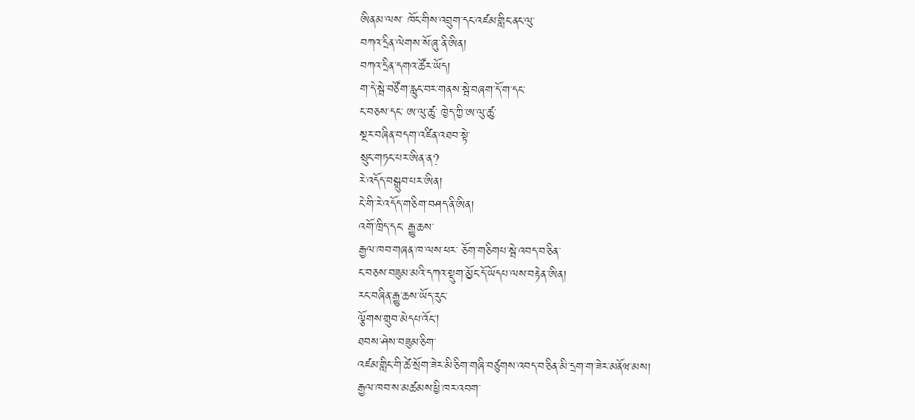ཨིནམ་ལས་ ཁོང་གིས་འབྲུག་དང་འཛམ་གླིང་ནང་ལུ་
བཀའ་དྲིན་ལེགས་སོ་ཞུ་ནི་ཨིན།
བཀའ་དྲིན་དགའ་ཚོར་ཡོད།
ག་དེ་སྦེ་བཙོག་རླུང་བར་གནས་སྦེ་བཞག་དོ་ག་དང་
ང་བཅས་དང་ ཨ་ལུ་ཚུ་ ཁྱེད་ཀྱི་ཨ་ལུ་ཚུ་
སྔར་བཞིན་བདག་འཛིན་འཐབ་སྟེ་
སྲུང་གཏང་པར་ཨིན་ན?
རེ་འདོད་བསྒྲུབ་པར་ཨིན།
ངེ་གི་རེ་འདོད་གཅིག་བཤད་ནི་ཨིན།
འགོ་ཁྲིད་དང་ རྒྱུ་ཆས་
རྒྱལ་ཁབ་གཞན་ཁ་ལས་ཕར་ ཅོག་གཅིགཔ་སྦེ་འབད་བ་ཅིན་
ང་བཅས་བཟུམ་མའི་དཀའ་སྡུག་མྱོང་དོ་ཡོདཔ་ལས་བརྟེན་ཨིན།
རང་བཞིན་རྒྱུ་ཆས་ཡོད་རུང་
ལྕོགས་གྲུབ་མེདཔ་འོང།
ཐབས་ཤེས་བཟུམ་ཅིག་
འཛམ་གླིང་གི་ཚེ་སྲོག་ཟེར་མི་ཅིག་གཞི་བཙུགས་འབད་བ་ཅིན་མི་དྲག་ག་ཟེར་མནོཝ་མས།
རྒྱལ་ཁབ་ས་མཚམས་ཕྱི་ཁར་འབག་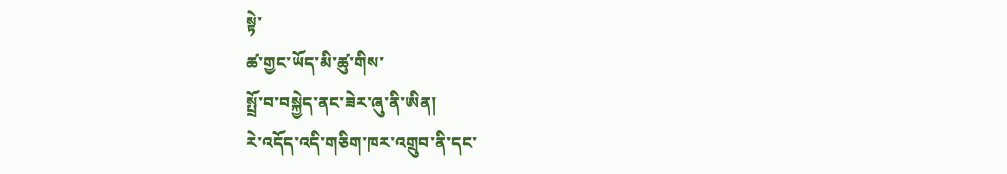སྟེ་
ཚ་གྱང་ཡོད་མི་ཚུ་གིས་
སྤྲོ་བ་བསྐྱེད་ནང་ཟེར་ཞུ་ནི་ཨིན།
རེ་འདོད་འདི་གཅིག་ཁར་འགྲུབ་ནི་དང་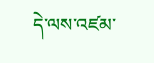དེ་ལས་འཛམ་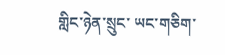གླིང་ཉེན་སྲུང་ ཡང་གཅིག་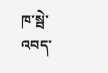ཁ་སྦེ་འབད་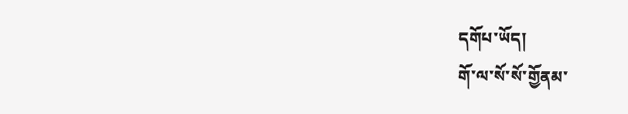དགོཔ་ཡོད།
གོ་ལ་སོ་སོ་གྱོནམ་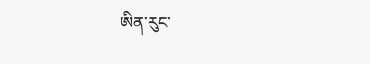ཨིན་རུང་